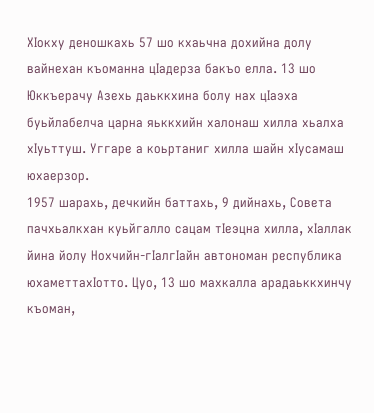ХIокху деношкахь 57 шо кхаьчна дохийна долу вайнехан къоманна цIадерза бакъо елла. 13 шо Юккъерачу Азехь даьккхина болу нах цIаэха буьйлабелча царна яьккхийн халонаш хилла хьалха хIуьттуш. Уггаре а коьртаниг хилла шайн хIусамаш юхаерзор.
1957 шарахь, дечкийн баттахь, 9 дийнахь, Совета пачхьалкхан куьйгалло сацам тIеэцна хилла, хIаллак йина йолу Нохчийн-гIалгIайн автономан республика юхаметтахIотто. Цуо, 13 шо махкалла арадаьккхинчу къоман,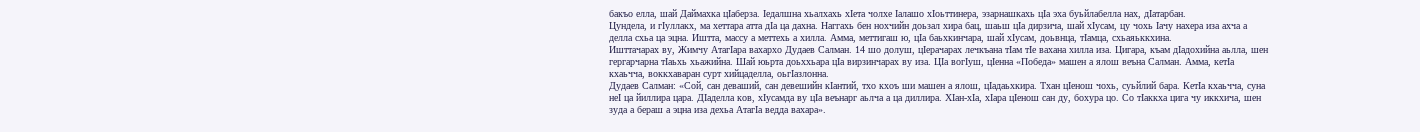бакъо елла, шай Даймахка цIаберза. Iедалшна хьалхахь хIета чолхе Iалашо хIоьттинера, эзарнашкахь цIа эха буьйлабелла нах, дIатарбан.
Цундела, и гIуллакх, ма хеттара атта дIа ца дахна. Наггахь бен нохчийн доьзал хира бац, шаьш цIа дирзича, шай хIусам, цу чохь Iачу нахера иза ахча а делла схьа ца эцна. Иштта, массу а меттехь а хилла. Амма, меттигаш ю, цIа баьхкинчара, шай хIусам, доьвнца, тIамца, схьаяьккхина.
Ишттачарах ву, Жимчу АтагIара вахархо Дудаев Салман. 14 шо долуш, цIерачарах лечкъана тIам тIе вахана хилла иза. Цигара, къам дIадохийна аьлла, шен гергарчарна тIаьхь хьажийна. Шай юьрта доьххьара цIа вирзинчарах ву иза. ЦIа вогIуш, цIенна «Победа» машен а ялош веъна Салман. Амма, кетIа кхаьчча, воккхаваран сурт хийцаделла, оьгIазлонна.
Дудаев Салман: «Сой, сан деваший, сан девешийн кIантий, тхо кхоъ ши машен а ялош, цIадаьхкира. Тхан цIенош чохь, суьйлий бара. КетIа кхаьчча, суна неI ца йиллира цара. ДIаделла ков, хIусамда ву цIа веънарг аьлча а ца диллира. ХIан-хIа, хIара цIенош сан ду, бохура цо. Со тIаккха цига чу иккхича, шен зуда а бераш а эцна иза дехьа АтагIа ведда вахара».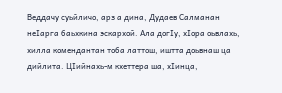Веддачу суьйличо, арз а дина, Дудаев Салманан неIарга баьхкина эскархой. Ала догIу, хIора оьвлахь, хилла комендантан тоба латтош, иштта доьвнаш ца дийлита. ЦIийнахь-м кхеттера ша, хIинца,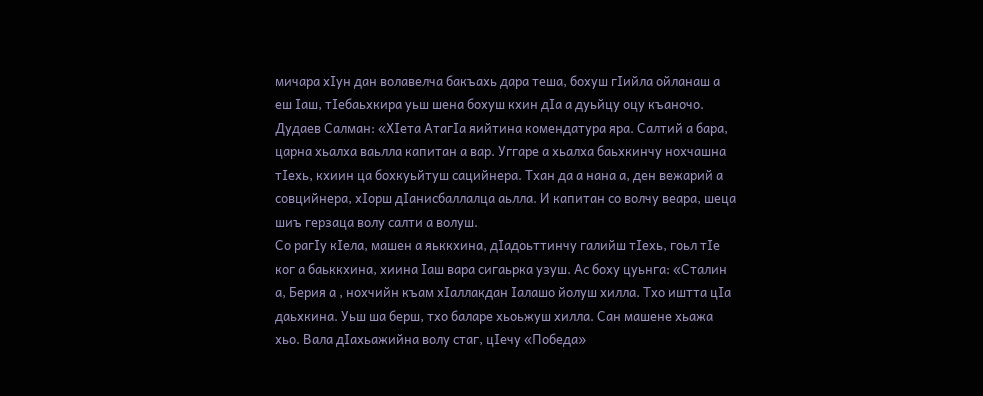мичара хIун дан волавелча бакъахь дара теша, бохуш гIийла ойланаш а еш Iаш, тIебаьхкира уьш шена бохуш кхин дIа а дуьйцу оцу къаночо.
Дудаев Салман: «ХIета АтагIа яийтина комендатура яра. Салтий а бара, царна хьалха ваьлла капитан а вар. Уггаре а хьалха баьхкинчу нохчашна тIехь, кхиин ца бохкуьйтуш сацийнера. Тхан да а нана а, ден вежарий а совцийнера, хIорш дIанисбаллалца аьлла. И капитан со волчу веара, шеца шиъ герзаца волу салти а волуш.
Со рагIу кIела, машен а яьккхина, дIадоьттинчу галийш тIехь, гоьл тIе ког а баьккхина, хиина Iаш вара сигаьрка узуш. Ас боху цуьнга: «Сталин а, Берия а , нохчийн къам хIаллакдан Iалашо йолуш хилла. Тхо иштта цIа даьхкина. Уьш ша берш, тхо баларе хьоьжуш хилла. Сан машене хьажа хьо. Вала дIахьажийна волу стаг, цIечу «Победа»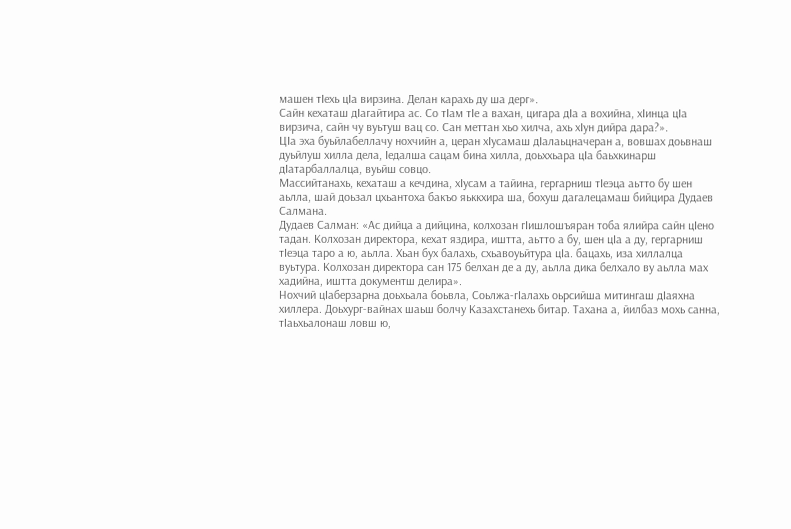машен тIехь цIа вирзина. Делан карахь ду ша дерг».
Сайн кехаташ дIагайтира ас. Со тIам тIе а вахан, цигара дIа а вохийна, хIинца цIа вирзича, сайн чу вуьтуш вац со. Сан меттан хьо хилча, ахь хIун дийра дара?».
ЦIа эха буьйлабеллачу нохчийн а, церан хIусамаш дIалаьцначеран а, вовшах доьвнаш дуьйлуш хилла дела, Iедалша сацам бина хилла, доьххьара цIа баьхкинарш дIатарбаллалца, вуьйш совцо.
Массийтанахь, кехаташ а кечдина, хIусам а тайина, гергарниш тIеэца аьтто бу шен аьлла, шай доьзал цхьантоха бакъо яьккхира ша, бохуш дагалецамаш бийцира Дудаев Салмана.
Дудаев Салман: «Ас дийца а дийцина, колхозан гIишлошъяран тоба ялийра сайн цIено тадан. Колхозан директора, кехат яздира, иштта, аьтто а бу, шен цIа а ду, гергарниш тIеэца таро а ю, аьлла. Хьан бух балахь, схьавоуьйтура цIа. бацахь, иза хиллалца вуьтура. Колхозан директора сан 175 белхан де а ду, аьлла дика белхало ву аьлла мах хадийна, иштта документш делира».
Нохчий цIаберзарна доьхьала боьвла, Соьлжа-гIалахь оьрсийша митингаш дIаяхна хиллера. Доьхург-вайнах шаьш болчу Казахстанехь битар. Тахана а, йилбаз мохь санна, тIаьхьалонаш ловш ю,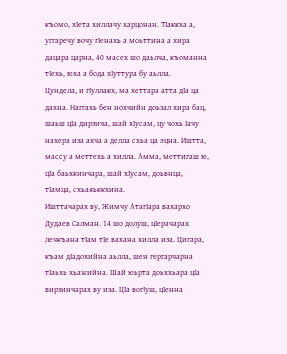къомо, хIета хиллачу харцонан. ТIаккха а, уггаречу вочу гIенахь а моьттина а хира дацара царна, 40 масех шо даьлча, къоманна тIехь, юха а бода хIуттура бу аьлла.
Цундела, и гIуллакх, ма хеттара атта дIа ца дахна. Наггахь бен нохчийн доьзал хира бац, шаьш цIа дирзича, шай хIусам, цу чохь Iачу нахера иза ахча а делла схьа ца эцна. Иштта, массу а меттехь а хилла. Амма, меттигаш ю, цIа баьхкинчара, шай хIусам, доьвнца, тIамца, схьаяьккхина.
Ишттачарах ву, Жимчу АтагIара вахархо Дудаев Салман. 14 шо долуш, цIерачарах лечкъана тIам тIе вахана хилла иза. Цигара, къам дIадохийна аьлла, шен гергарчарна тIаьхь хьажийна. Шай юьрта доьххьара цIа вирзинчарах ву иза. ЦIа вогIуш, цIенна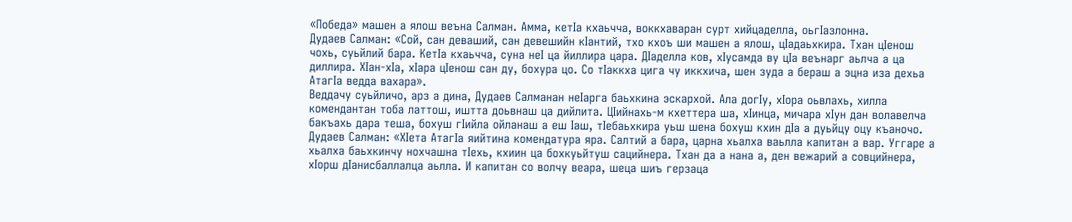«Победа» машен а ялош веъна Салман. Амма, кетIа кхаьчча, воккхаваран сурт хийцаделла, оьгIазлонна.
Дудаев Салман: «Сой, сан деваший, сан девешийн кIантий, тхо кхоъ ши машен а ялош, цIадаьхкира. Тхан цIенош чохь, суьйлий бара. КетIа кхаьчча, суна неI ца йиллира цара. ДIаделла ков, хIусамда ву цIа веънарг аьлча а ца диллира. ХIан-хIа, хIара цIенош сан ду, бохура цо. Со тIаккха цига чу иккхича, шен зуда а бераш а эцна иза дехьа АтагIа ведда вахара».
Веддачу суьйличо, арз а дина, Дудаев Салманан неIарга баьхкина эскархой. Ала догIу, хIора оьвлахь, хилла комендантан тоба латтош, иштта доьвнаш ца дийлита. ЦIийнахь-м кхеттера ша, хIинца, мичара хIун дан волавелча бакъахь дара теша, бохуш гIийла ойланаш а еш Iаш, тIебаьхкира уьш шена бохуш кхин дIа а дуьйцу оцу къаночо.
Дудаев Салман: «ХIета АтагIа яийтина комендатура яра. Салтий а бара, царна хьалха ваьлла капитан а вар. Уггаре а хьалха баьхкинчу нохчашна тIехь, кхиин ца бохкуьйтуш сацийнера. Тхан да а нана а, ден вежарий а совцийнера, хIорш дIанисбаллалца аьлла. И капитан со волчу веара, шеца шиъ герзаца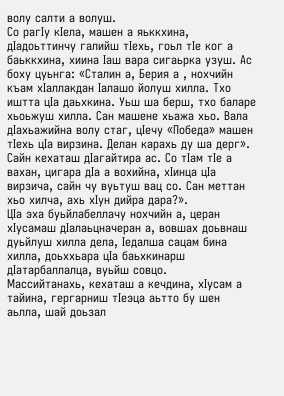волу салти а волуш.
Со рагIу кIела, машен а яьккхина, дIадоьттинчу галийш тIехь, гоьл тIе ког а баьккхина, хиина Iаш вара сигаьрка узуш. Ас боху цуьнга: «Сталин а, Берия а , нохчийн къам хIаллакдан Iалашо йолуш хилла. Тхо иштта цIа даьхкина. Уьш ша берш, тхо баларе хьоьжуш хилла. Сан машене хьажа хьо. Вала дIахьажийна волу стаг, цIечу «Победа» машен тIехь цIа вирзина. Делан карахь ду ша дерг».
Сайн кехаташ дIагайтира ас. Со тIам тIе а вахан, цигара дIа а вохийна, хIинца цIа вирзича, сайн чу вуьтуш вац со. Сан меттан хьо хилча, ахь хIун дийра дара?».
ЦIа эха буьйлабеллачу нохчийн а, церан хIусамаш дIалаьцначеран а, вовшах доьвнаш дуьйлуш хилла дела, Iедалша сацам бина хилла, доьххьара цIа баьхкинарш дIатарбаллалца, вуьйш совцо.
Массийтанахь, кехаташ а кечдина, хIусам а тайина, гергарниш тIеэца аьтто бу шен аьлла, шай доьзал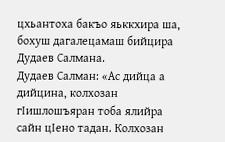цхьантоха бакъо яьккхира ша, бохуш дагалецамаш бийцира Дудаев Салмана.
Дудаев Салман: «Ас дийца а дийцина, колхозан гIишлошъяран тоба ялийра сайн цIено тадан. Колхозан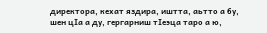директора, кехат яздира, иштта, аьтто а бу, шен цIа а ду, гергарниш тIеэца таро а ю,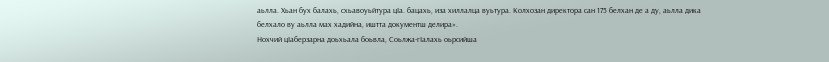аьлла. Хьан бух балахь, схьавоуьйтура цIа. бацахь, иза хиллалца вуьтура. Колхозан директора сан 175 белхан де а ду, аьлла дика белхало ву аьлла мах хадийна, иштта документш делира».
Нохчий цIаберзарна доьхьала боьвла, Соьлжа-гIалахь оьрсийша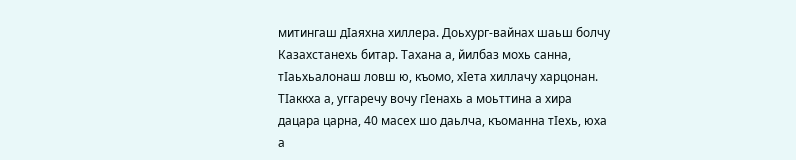митингаш дIаяхна хиллера. Доьхург-вайнах шаьш болчу Казахстанехь битар. Тахана а, йилбаз мохь санна, тIаьхьалонаш ловш ю, къомо, хIета хиллачу харцонан. ТIаккха а, уггаречу вочу гIенахь а моьттина а хира дацара царна, 40 масех шо даьлча, къоманна тIехь, юха а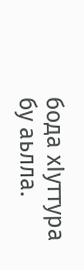бода хIуттура бу аьлла.